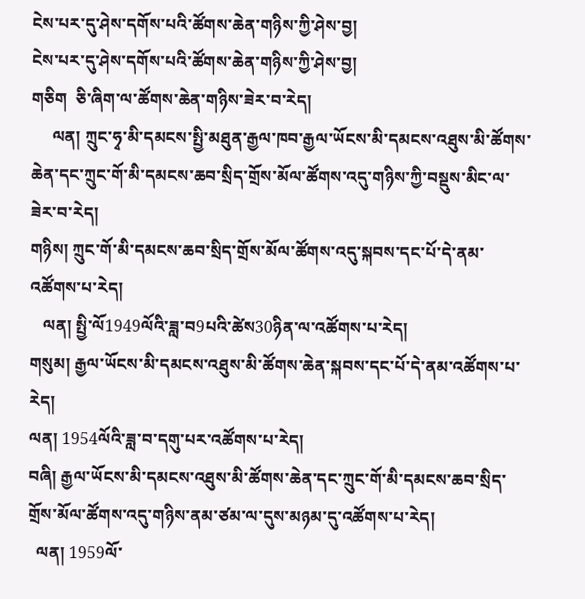ངེས་པར་དུ་ཤེས་དགོས་པའི་ཚོགས་ཆེན་གཉིས་ཀྱི་ཤེས་བྱ།
ངེས་པར་དུ་ཤེས་དགོས་པའི་ཚོགས་ཆེན་གཉིས་ཀྱི་ཤེས་བྱ།
གཅིག  ཅི་ཞིག་ལ་ཚོགས་ཆེན་གཉིས་ཟེར་བ་རེད།
     ལན། ཀྲུང་ཧྭ་མི་དམངས་སྤྱི་མཐུན་རྒྱལ་ཁབ་རྒྱལ་ཡོངས་མི་དམངས་འཐུས་མི་ཚོགས་ཆེན་དང་ཀྲུང་གོ་མི་དམངས་ཆབ་སྲིད་གྲོས་མོལ་ཚོགས་འདུ་གཉིས་ཀྱི་བསྡུས་མིང་ལ་ཟེར་བ་རེད།
གཉིས། ཀྲུང་གོ་མི་དམངས་ཆབ་སྲིད་གྲོས་མོལ་ཚོགས་འདུ་སྐབས་དང་པོ་དེ་ནམ་འཚོགས་པ་རེད།
   ལན། སྤྱི་ལོ1949ལོའི་ཟླ་བ9པའི་ཚེས30ཉིན་ལ་འཚོགས་པ་རེད།
གསུམ། རྒྱལ་ཡོངས་མི་དམངས་འཐུས་མི་ཚོགས་ཆེན་སྐབས་དང་པོ་དེ་ནམ་འཚོགས་པ་རེད།
ལན། 1954ལོའི་ཟླ་བ་དགུ་པར་འཚོགས་པ་རེད།
བཞི། རྒྱལ་ཡོངས་མི་དམངས་འཐུས་མི་ཚོགས་ཆེན་དང་ཀྲུང་གོ་མི་དམངས་ཆབ་སྲིད་གྲོས་མོལ་ཚོགས་འདུ་གཉིས་ནམ་ཙམ་ལ་དུས་མཉམ་དུ་འཚོགས་པ་རེད།
  ལན། 1959ལོ་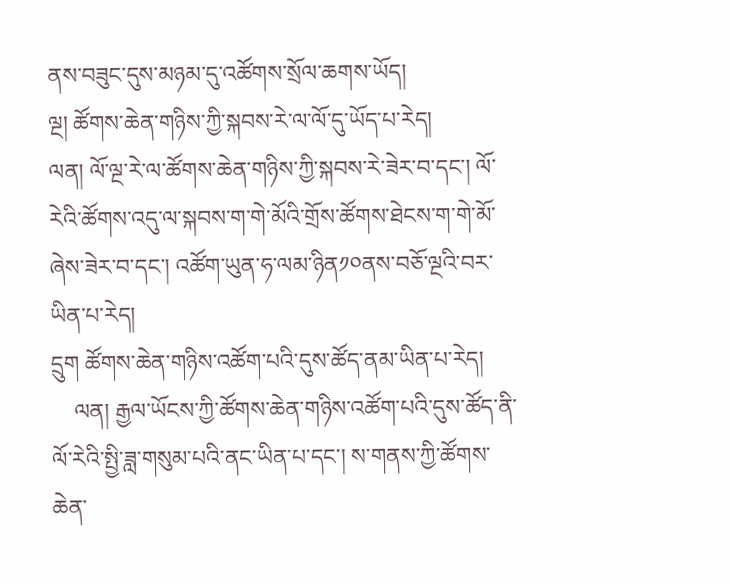ནས་བཟུང་དུས་མཉམ་དུ་འཚོགས་སྲོལ་ཆགས་ཡོད།
ལྔ། ཚོགས་ཆེན་གཉིས་ཀྱི་སྐབས་རེ་ལ་ལོ་དུ་ཡོད་པ་རེད།
ལན། ལོ་ལྔ་རེ་ལ་ཚོགས་ཆེན་གཉིས་ཀྱི་སྐབས་རེ་ཟེར་བ་དང་། ལོ་རེའི་ཚོགས་འདུ་ལ་སྐབས་ག་གེ་མོའི་གྲོས་ཚོགས་ཐེངས་ག་གེ་མོ་ཞེས་ཟེར་བ་དང་། འཚོག་ཡུན་ཧ་ལམ་ཉིན༡༠ནས་བཅོ་ལྔའི་བར་ཡིན་པ་རེད།
དྲུག ཚོགས་ཆེན་གཉིས་འཚོག་པའི་དུས་ཚོད་ནམ་ཡིན་པ་རེད།
    ལན། རྒྱལ་ཡོངས་ཀྱི་ཚོགས་ཆེན་གཉིས་འཚོག་པའི་དུས་ཚོད་ནི་ལོ་རེའི་སྤྱི་ཟླ་གསུམ་པའི་ནང་ཡིན་པ་དང་། ས་གནས་ཀྱི་ཚོགས་ཆེན་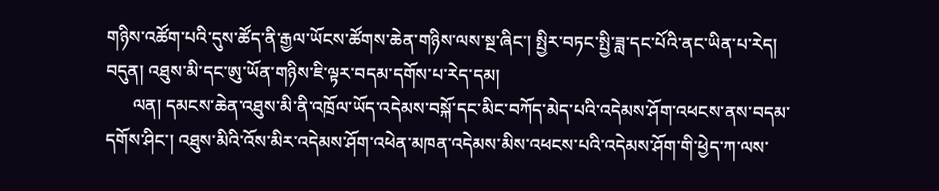གཉིས་འཚོག་པའི་དུས་ཚོད་ནི་རྒྱལ་ཡོངས་ཚོགས་ཆེན་གཉིས་ལས་སྔ་ཞིང་། སྤྱིར་བཏང་སྤྱི་ཟླ་དང་པོའི་ནང་ཡིན་པ་རེད།
བདུན། འཐུས་མི་དང་ཨུ་ཡོན་གཉིས་ཇི་ལྟར་བདམ་དགོས་པ་རེད་དམ།
      ལན། དམངས་ཆེན་འཐུས་མི་ནི་འཁྲོལ་ཡོད་འདེམས་བསྐོ་དང་མིང་བཀོད་མེད་པའི་འདེམས་ཤོག་འཕངས་ནས་བདམ་དགོས་ཤིང་། འཐུས་མིའི་འོས་མིར་འདེམས་ཤོག་འཕེན་མཁན་འདེམས་མིས་འཕངས་པའི་འདེམས་ཤོག་གི་ཕྱེད་ཀ་ལས་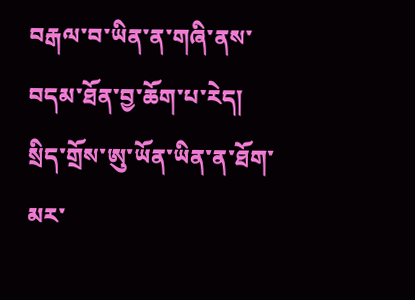བརྒལ་བ་ཡིན་ན་གཞི་ནས་བདམ་ཐོན་བྱ་ཆོག་པ་རེད། སྲིད་གྲོས་ཨུ་ཡོན་ཡིན་ན་ཐོག་མར་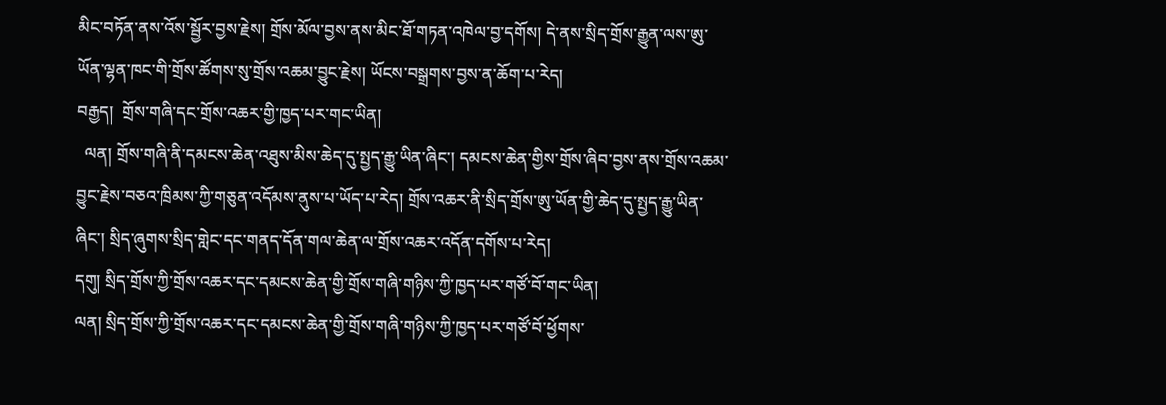མིང་བཏོན་ནས་འོས་སྦྱོར་བྱས་རྗེས། གྲོས་མོལ་བྱས་ནས་མིང་ཐོ་གཏན་འཁེལ་བྱ་དགོས། དེ་ནས་སྲིད་གྲོས་རྒྱུན་ལས་ཨུ་ཡོན་ལྷན་ཁང་གི་གྲོས་ཚོགས་སུ་གྲོས་འཆམ་བྱུང་རྗེས། ཡོངས་བསྒྲགས་བྱས་ན་ཆོག་པ་རེད།
བརྒྱད།  གྲོས་གཞི་དང་གྲོས་འཆར་གྱི་ཁྱད་པར་གང་ཡིན།
  ལན། གྲོས་གཞི་ནི་དམངས་ཆེན་འཐུས་མིས་ཆེད་དུ་སྤྱད་རྒྱུ་ཡིན་ཞིང་། དམངས་ཆེན་གྱིས་གྲོས་ཞིབ་བྱས་ནས་གྲོས་འཆམ་བྱུང་རྗེས་བཅའ་ཁྲིམས་ཀྱི་གཅུན་འདོམས་ནུས་པ་ཡོད་པ་རེད། གྲོས་འཆར་ནི་སྲིད་གྲོས་ཨུ་ཡོན་གྱི་ཆེད་དུ་སྤྱད་རྒྱུ་ཡིན་ཞིང་། སྲིད་ཞུགས་སྲིད་གླེང་དང་གནད་དོན་གལ་ཆེན་ལ་གྲོས་འཆར་འདོན་དགོས་པ་རེད།
དགུ། སྲིད་གྲོས་ཀྱི་གྲོས་འཆར་དང་དམངས་ཆེན་གྱི་གྲོས་གཞི་གཉིས་ཀྱི་ཁྱད་པར་གཙོ་བོ་གང་ཡིན།
ལན། སྲིད་གྲོས་ཀྱི་གྲོས་འཆར་དང་དམངས་ཆེན་གྱི་གྲོས་གཞི་གཉིས་ཀྱི་ཁྱད་པར་གཙོ་བོ་ཕྱོགས་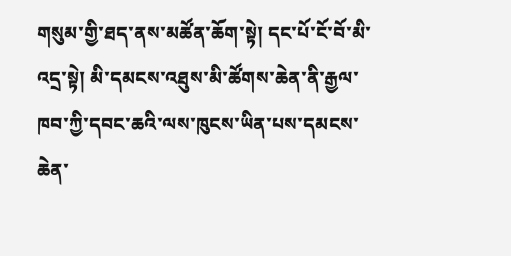གསུམ་གྱི་ཐད་ནས་མཚོན་ཆོག་སྟེ། དང་པོ་ངོ་བོ་མི་འདྲ་སྟེ། མི་དམངས་འཐུས་མི་ཚོགས་ཆེན་ནི་རྒྱལ་ཁབ་ཀྱི་དབང་ཆའི་ལས་ཁུངས་ཡིན་པས་དམངས་ཆེན་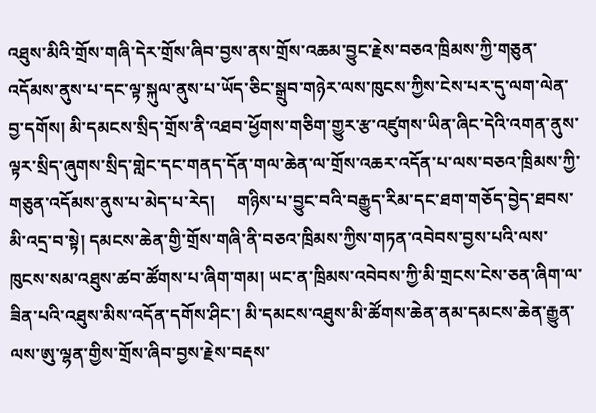འཐུས་མིའི་གྲོས་གཞི་དེར་གྲོས་ཞིབ་བྱས་ནས་གྲོས་འཆམ་བྱུང་རྗེས་བཅའ་ཁྲིམས་ཀྱི་གཅུན་འདོམས་ནུས་པ་དང་ལྟ་སྐུལ་ནུས་པ་ཡོད་ཅིང་སྒྲུབ་གཉེར་ལས་ཁུངས་ཀྱིས་ངེས་པར་དུ་ལག་ལེན་བྱ་དགོས། མི་དམངས་སྲིད་གྲོས་ནི་འཐབ་ཕྱོགས་གཅིག་གྱུར་རྩ་འཛུགས་ཡིན་ཞིང་དེའི་འགན་ནུས་ལྟར་སྲིད་ཞུགས་སྲིད་གླེང་དང་གནད་དོན་གལ་ཆེན་ལ་གྲོས་འཆར་འདོན་པ་ལས་བཅའ་ཁྲིམས་ཀྱི་གཅུན་འདོམས་ནུས་པ་མེད་པ་རེད།     གཉིས་པ་བྱུང་བའི་བརྒྱུད་རིམ་དང་ཐག་གཅོད་བྱེད་ཐབས་མི་འདྲ་བ་སྟེ། དམངས་ཆེན་གྱི་གྲོས་གཞི་ནི་བཅའ་ཁྲིམས་ཀྱིས་གཏན་འབེབས་བྱས་པའི་ལས་ཁུངས་སམ་འཐུས་ཚབ་ཚོགས་པ་ཞིག་གམ། ཡང་ན་ཁྲིམས་འབེབས་ཀྱི་མི་གྲངས་ངེས་ཅན་ཞིག་ལ་ཟིན་པའི་འཐུས་མིས་འདོན་དགོས་ཤིང་། མི་དམངས་འཐུས་མི་ཚོགས་ཆེན་ནམ་དམངས་ཆེན་རྒྱུན་ལས་ཨུ་ལྷན་གྱིས་གྲོས་ཞིབ་བྱས་རྗེས་བརྡས་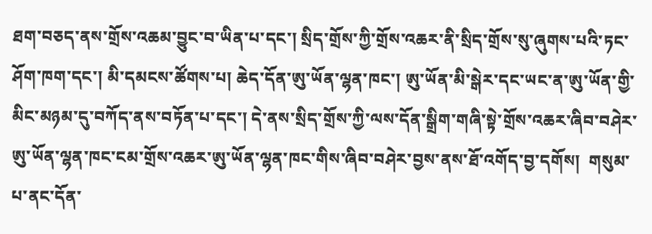ཐག་བཅད་ནས་གྲོས་འཆམ་བྱུང་བ་ཡིན་པ་དང་། སྲིད་གྲོས་ཀྱི་གྲོས་འཆར་ནི་སྲིད་གྲོས་སུ་ཞུགས་པའི་ཏང་ཤོག་ཁག་དང་། མི་དམངས་ཚོགས་པ། ཆེད་དོན་ཨུ་ཡོན་ལྷན་ཁང་། ཨུ་ཡོན་མི་སྒེར་དང་ཡང་ན་ཨུ་ཡོན་གྱི་མིང་མཉམ་དུ་བཀོད་ནས་བཏོན་པ་དང་། དེ་ནས་སྲིད་གྲོས་ཀྱི་ལས་དོན་སྒྲིག་གཞི་སྟེ་གྲོས་འཆར་ཞིབ་བཤེར་ཨུ་ཡོན་ལྷན་ཁང་ངམ་གྲོས་འཆར་ཨུ་ཡོན་ལྷན་ཁང་གིས་ཞིབ་བཤེར་བྱས་ནས་ཐོ་འགོད་བྱ་དགོས།  གསུམ་པ་ནང་དོན་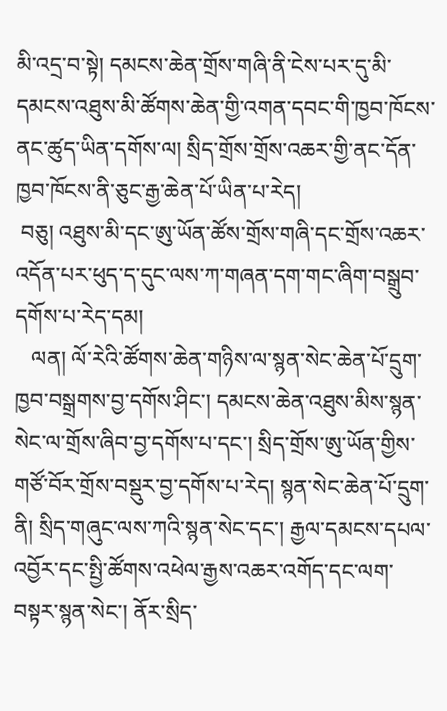མི་འདྲ་བ་སྟེ། དམངས་ཆེན་གྲོས་གཞི་ནི་ངེས་པར་དུ་མི་དམངས་འཐུས་མི་ཚོགས་ཆེན་གྱི་འགན་དབང་གི་ཁྱབ་ཁོངས་ནང་ཚུད་ཡིན་དགོས་ལ། སྲིད་གྲོས་གྲོས་འཆར་གྱི་ནང་དོན་ཁྱབ་ཁོངས་ནི་ཅུང་རྒྱ་ཆེན་པོ་ཡིན་པ་རེད།
 བཅུ། འཐུས་མི་དང་ཨུ་ཡོན་ཚོས་གྲོས་གཞི་དང་གྲོས་འཆར་འདོན་པར་ཕུད་ད་དུང་ལས་ཀ་གཞན་དག་གང་ཞིག་བསྒྲུབ་དགོས་པ་རེད་དམ།
   ལན། ལོ་རེའི་ཚོགས་ཆེན་གཉིས་ལ་སྙན་སེང་ཆེན་པོ་དྲུག་ཁྱབ་བསྒྲགས་བྱ་དགོས་ཤིང་། དམངས་ཆེན་འཐུས་མིས་སྙན་སེང་ལ་གྲོས་ཞིབ་བྱ་དགོས་པ་དང་། སྲིད་གྲོས་ཨུ་ཡོན་གྱིས་གཙོ་བོར་གྲོས་བསྡུར་བྱ་དགོས་པ་རེད། སྙན་སེང་ཆེན་པོ་དྲུག་ནི། སྲིད་གཞུང་ལས་ཀའི་སྙན་སེང་དང་། རྒྱལ་དམངས་དཔལ་འབྱོར་དང་སྤྱི་ཚོགས་འཕེལ་རྒྱས་འཆར་འགོད་དང་ལག་བསྟར་སྙན་སེང་། ནོར་སྲིད་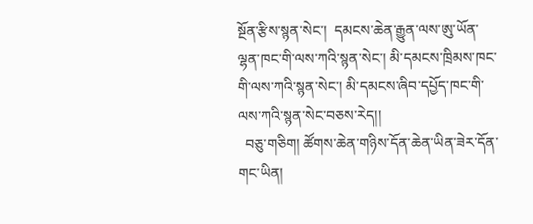སྔོན་རྩིས་སྙན་སེང་།  དམངས་ཆེན་རྒྱུན་ལས་ཨུ་ཡོན་ལྷན་ཁང་གི་ལས་ཀའི་སྙན་སེང་། མི་དམངས་ཁྲིམས་ཁང་གི་ལས་ཀའི་སྙན་སེང་། མི་དམངས་ཞིབ་དཔྱོད་ཁང་གི་ལས་ཀའི་སྙན་སེང་བཅས་རེད།།
  བཅུ་གཅིག། ཚོགས་ཆེན་གཉིས་དོན་ཆེན་ཡིན་ཟེར་དོན་གང་ཡིན།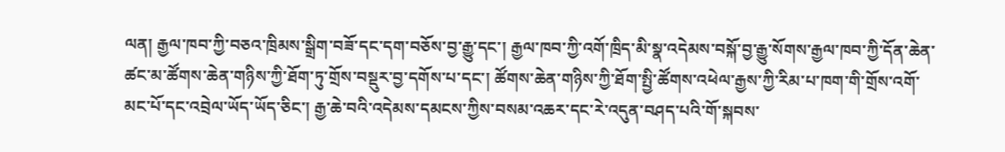ལན། རྒྱལ་ཁབ་ཀྱི་བཅའ་ཁྲིམས་སྒྲིག་བཟོ་དང་དག་བཅོས་བྱ་རྒྱུ་དང་། རྒྱལ་ཁབ་ཀྱི་འགོ་ཁྲིད་མི་སྣ་འདེམས་བསྐོ་བྱ་རྒྱུ་སོགས་རྒྱལ་ཁབ་ཀྱི་དོན་ཆེན་ཚང་མ་ཚོགས་ཆེན་གཉིས་ཀྱི་ཐོག་ཏུ་གྲོས་བསྡུར་བྱ་དགོས་པ་དང་། ཚོགས་ཆེན་གཉིས་ཀྱི་ཐོག་སྤྱི་ཚོགས་འཕེལ་རྒྱས་ཀྱི་རིམ་པ་ཁག་གི་གྲོས་འགོ་མང་པོ་དང་འབྲེལ་ཡོད་ཡོད་ཅིང་། རྒྱ་ཆེ་བའི་འདེམས་དམངས་ཀྱིས་བསམ་འཆར་དང་རེ་འདུན་བཤད་པའི་གོ་སྐབས་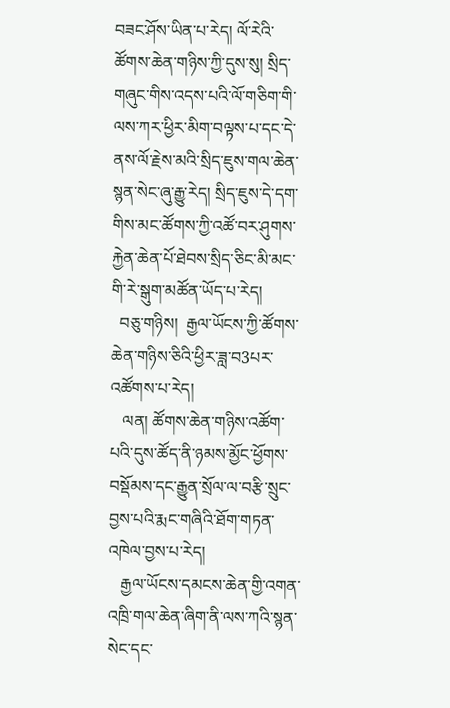བཟང་ཤོས་ཡིན་པ་རེད། ལོ་རེའི་ཚོགས་ཆེན་གཉིས་ཀྱི་དུས་སུ། སྲིད་གཞུང་གིས་འདས་པའི་ལོ་གཅིག་གི་ལས་ཀར་ཕྱིར་མིག་བལྟས་པ་དང་དེ་ནས་ལོ་རྗེས་མའི་སྲིད་ཇུས་གལ་ཆེན་སྙན་སེང་ཞུ་རྒྱུ་རེད། སྲིད་ཇུས་དེ་དག་གིས་མང་ཚོགས་ཀྱི་འཚོ་བར་ཤུགས་རྐྱེན་ཆེན་པོ་ཐེབས་སྲིད་ཅིང་མི་མང་གི་རེ་སྒུག་མཚོན་ཡོད་པ་རེད།
  བཅུ་གཉིས།  རྒྱལ་ཡོངས་ཀྱི་ཚོགས་ཆེན་གཉིས་ཅིའི་ཕྱིར་ཟླ་བ3པར་འཚོགས་པ་རེད།
   ལན། ཚོགས་ཆེན་གཉིས་འཚོག་པའི་དུས་ཚོད་ནི་ཉམས་མྱོང་ཕྱོགས་བསྡོམས་དང་རྒྱུན་སྲོལ་ལ་བརྩི་སྲུང་བྱས་པའི་རྨང་གཞིའི་ཐོག་གཏན་འཁེལ་བྱས་པ་རེད།
   རྒྱལ་ཡོངས་དམངས་ཆེན་གྱི་འགན་འཁྲི་གལ་ཆེན་ཞིག་ནི་ལས་ཀའི་སྙན་སེང་དང་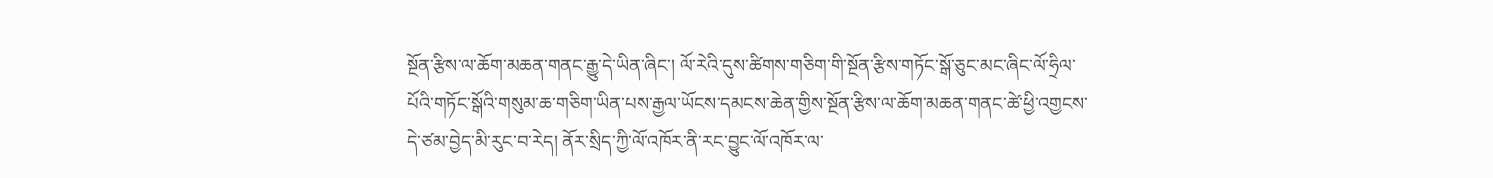སྔོན་རྩིས་ལ་ཆོག་མཆན་གནང་རྒྱུ་དེ་ཡིན་ཞིང་། ལོ་རེའི་དུས་ཚིགས་གཅིག་གི་སྔོན་རྩིས་གཏོང་སྒོ་ཅུང་མང་ཞིང་ལོ་ཧྲིལ་པོའི་གཏོང་སྒོའི་གསུམ་ཆ་གཅིག་ཡིན་པས་རྒྱལ་ཡོངས་དམངས་ཆེན་གྱིས་སྔོན་རྩིས་ལ་ཆོག་མཆན་གནང་ཚེ་ཕྱི་འགྱངས་དེ་ཙམ་བྱེད་མི་རུང་བ་རེད། ནོར་སྲིད་ཀྱི་ལོ་འཁོར་ནི་རང་བྱུང་ལོ་འཁོར་ལ་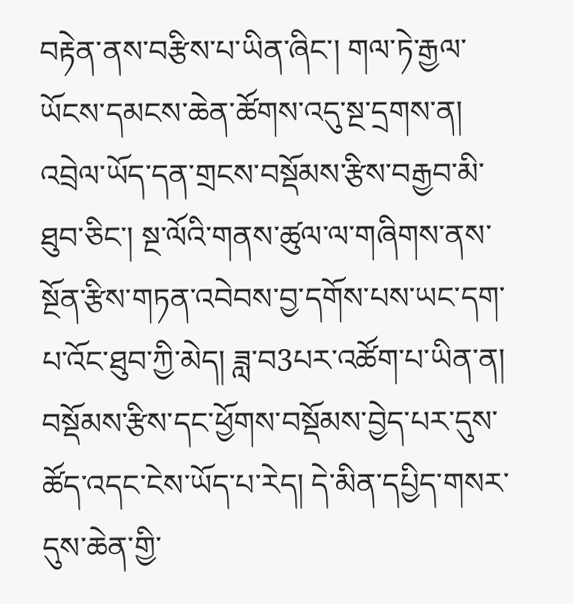བརྟེན་ནས་བརྩིས་པ་ཡིན་ཞིང་། གལ་ཏེ་རྒྱལ་ཡོངས་དམངས་ཆེན་ཚོགས་འདུ་སྔ་དྲགས་ན། འབྲེལ་ཡོད་དན་གྲངས་བསྡོམས་རྩིས་བརྒྱབ་མི་ཐུབ་ཅིང་། སྔ་ལོའི་གནས་ཚུལ་ལ་གཞིགས་ནས་སྔོན་རྩིས་གཏན་འབེབས་བྱ་དགོས་པས་ཡང་དག་པ་འོང་ཐུབ་ཀྱི་མེད། ཟླ་བ3པར་འཚོག་པ་ཡིན་ན། བསྡོམས་རྩིས་དང་ཕྱོགས་བསྡོམས་བྱེད་པར་དུས་ཚོད་འདང་ངེས་ཡོད་པ་རེད། དེ་མིན་དཔྱིད་གསར་དུས་ཆེན་གྱི་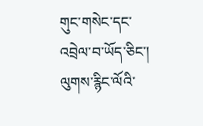གུང་གསེང་དང་འབྲེལ་བ་ཡོད་ཅིང་། ལུགས་རྙིང་ལོའི་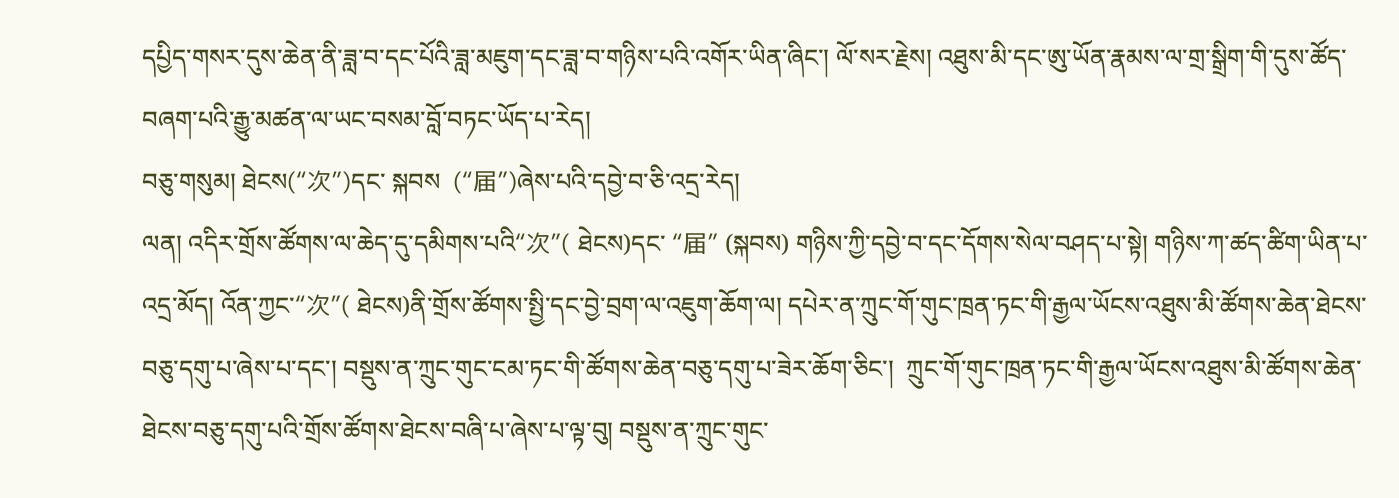དཔྱིད་གསར་དུས་ཆེན་ནི་ཟླ་བ་དང་པོའི་ཟླ་མཇུག་དང་ཟླ་བ་གཉིས་པའི་འགོར་ཡིན་ཞིང་། ལོ་སར་རྗེས། འཐུས་མི་དང་ཨུ་ཡོན་རྣམས་ལ་གྲ་སྒྲིག་གི་དུས་ཚོད་བཞག་པའི་རྒྱུ་མཚན་ལ་ཡང་བསམ་བློ་བཏང་ཡོད་པ་རེད།
བཅུ་གསུམ། ཐེངས(“次”)དང་ སྐབས  (“届”)ཞེས་པའི་དབྱེ་བ་ཅི་འདྲ་རེད།
ལན། འདིར་གྲོས་ཚོགས་ལ་ཆེད་དུ་དམིགས་པའི“次”( ཐེངས)དང་ “届” (སྐབས) གཉིས་ཀྱི་དབྱེ་བ་དང་དོགས་སེལ་བཤད་པ་སྟེ། གཉིས་ཀ་ཚད་ཚིག་ཡིན་པ་འདྲ་མོད། འོན་ཀྱང་“次”( ཐེངས)ནི་གྲོས་ཚོགས་སྤྱི་དང་བྱེ་བྲག་ལ་འཇུག་ཆོག་ལ། དཔེར་ན་ཀྲུང་གོ་གུང་ཁྲན་ཏང་གི་རྒྱལ་ཡོངས་འཐུས་མི་ཚོགས་ཆེན་ཐེངས་བཅུ་དགུ་པ་ཞེས་པ་དང་། བསྡུས་ན་ཀྲུང་གུང་ངམ་ཏང་གི་ཚོགས་ཆེན་བཅུ་དགུ་པ་ཟེར་ཆོག་ཅིང་།  ཀྲུང་གོ་གུང་ཁྲན་ཏང་གི་རྒྱལ་ཡོངས་འཐུས་མི་ཚོགས་ཆེན་ཐེངས་བཅུ་དགུ་པའི་གྲོས་ཚོགས་ཐེངས་བཞི་པ་ཞེས་པ་ལྟ་བུ། བསྡུས་ན་ཀྲུང་གུང་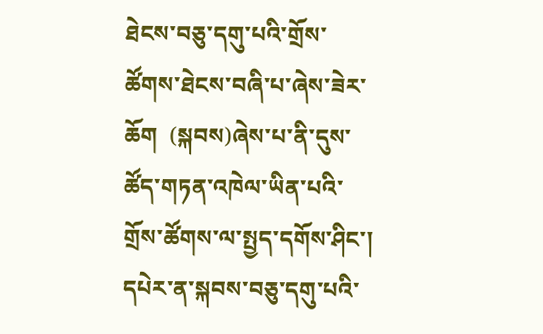ཐེངས་བཅུ་དགུ་པའི་གྲོས་ཚོགས་ཐེངས་བཞི་པ་ཞེས་ཟེར་ཆོག  (སྐབས)ཞེས་པ་ནི་དུས་ཚོད་གཏན་འཁེལ་ཡིན་པའི་གྲོས་ཚོགས་ལ་སྤྱད་དགོས་ཤིང་། དཔེར་ན་སྐབས་བཅུ་དགུ་པའི་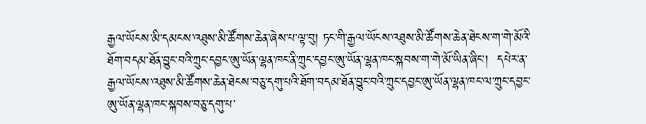རྒྱལ་ཡོངས་མི་དམངས་འཐུས་མི་ཚོགས་ཆེན་ཞེས་པ་ལྟ་བུ། ཏང་གི་རྒྱལ་ཡོངས་འཐུས་མི་ཚོགས་ཆེན་ཐེངས་ག་གེ་མོའི་ཐོག་བདམ་ཐོན་བྱུང་བའི་ཀྲུང་དབྱང་ཨུ་ཡོན་ལྷན་ཁང་ནི་ཀྲུང་དབྱང་ཨུ་ཡོན་ལྷན་ཁང་སྐབས་ག་གེ་མོ་ཡིན་ཞིང་།  དཔེར་ན་རྒྱལ་ཡོངས་འཐུས་མི་ཚོགས་ཆེན་ཐེངས་བཅུ་དགུ་པའི་ཐོག་བདམ་ཐོན་བྱུང་བའི་ཀྲུང་དབྱང་ཨུ་ཡོན་ལྷན་ཁང་ལ་ཀྲུང་དབྱང་ཨུ་ཡོན་ལྷན་ཁང་སྐབས་བཅུ་དགུ་པ་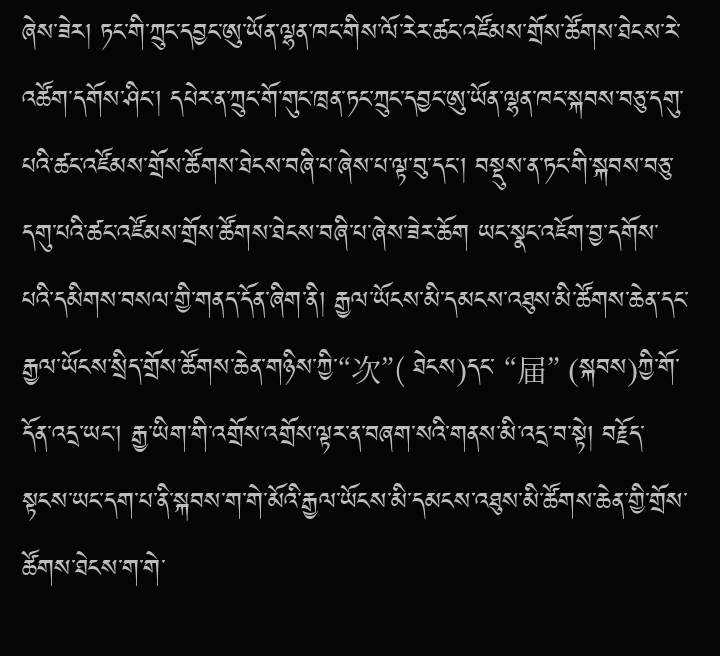ཞེས་ཟེར། ཏང་གི་ཀྲུང་དབྱང་ཨུ་ཡོན་ལྷན་ཁང་གིས་ལོ་རེར་ཚང་འཛོམས་གྲོས་ཚོགས་ཐེངས་རེ་འཚོག་དགོས་ཤིང་། དཔེར་ན་ཀྲུང་གོ་གུང་ཁྲན་ཏང་ཀྲུང་དབྱང་ཨུ་ཡོན་ལྷན་ཁང་སྐབས་བཅུ་དགུ་པའི་ཚང་འཛོམས་གྲོས་ཚོགས་ཐེངས་བཞི་པ་ཞེས་པ་ལྟ་བུ་དང་། བསྡུས་ན་ཏང་གི་སྐབས་བཅུ་དགུ་པའི་ཚང་འཛོམས་གྲོས་ཚོགས་ཐེངས་བཞི་པ་ཞེས་ཟེར་ཆོག ཡང་སྣང་འཇོག་བྱ་དགོས་པའི་དམིགས་བསལ་གྱི་གནད་དོན་ཞིག་ནི། རྒྱལ་ཡོངས་མི་དམངས་འཐུས་མི་ཚོགས་ཆེན་དང་རྒྱལ་ཡོངས་སྲིད་གྲོས་ཚོགས་ཆེན་གཉིས་ཀྱི་“次”( ཐེངས)དང་ “届” (སྐབས)ཀྱི་གོ་དོན་འདྲ་ཡང་། རྒྱ་ཡིག་གི་འགྲོས་འགྲོས་ལྟར་ན་བཞག་སའི་གནས་མི་འདྲ་བ་སྟེ། བརྗོད་སྟངས་ཡང་དག་པ་ནི་སྐབས་ག་གེ་མོའི་རྒྱལ་ཡོངས་མི་དམངས་འཐུས་མི་ཚོགས་ཆེན་གྱི་གྲོས་ཚོགས་ཐེངས་ག་གེ་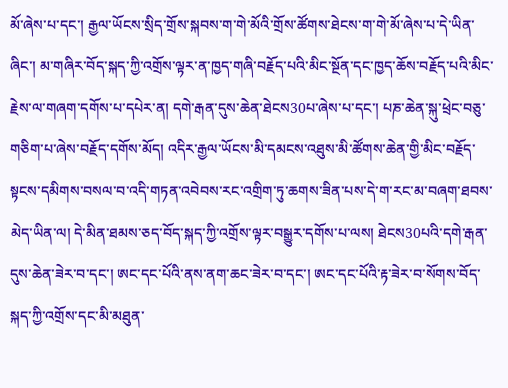མོ་ཞེས་པ་དང་། རྒྱལ་ཡོངས་སྲིད་གྲོས་སྐབས་ག་གེ་མོའི་གྲོས་ཚོགས་ཐེངས་ག་གེ་མོ་ཞེས་པ་དེ་ཡིན་ཞིང་། མ་གཞིར་བོད་སྐད་ཀྱི་འགྲོས་ལྟར་ན་ཁྱད་གཞི་བརྗོད་པའི་མིང་སྔོན་དང་ཁྱད་ཆོས་བརྗོད་པའི་མིང་རྗེས་ལ་གཞག་དགོས་པ་དཔེར་ན། དགེ་རྒན་དུས་ཆེན་ཐེངས30པ་ཞེས་པ་དང་། པཎ་ཆེན་སྐུ་ཕྲེང་བཅུ་གཅིག་པ་ཞེས་བརྗོད་དགོས་མོད། འདིར་རྒྱལ་ཡོངས་མི་དམངས་འཐུས་མི་ཚོགས་ཆེན་གྱི་མིང་བརྗོད་སྟངས་དམིགས་བསལ་བ་འདི་གཏན་འབེབས་རང་འགྲིག་ཏུ་ཆགས་ཟིན་པས་དེ་ག་རང་མ་བཞག་ཐབས་མེད་ཡིན་ལ། དེ་མིན་ཐམས་ཅད་བོད་སྐད་ཀྱི་འགྲོས་ལྟར་བསྒྱུར་དགོས་པ་ལས། ཐེངས30པའི་དགེ་རྒན་དུས་ཆེན་ཟེར་བ་དང་། ཨང་དང་པོའི་ནས་ནག་ཆང་ཟེར་བ་དང་། ཨང་དང་པོའི་རྟ་ཟེར་བ་སོགས་བོད་སྐད་ཀྱི་འགྲོས་དང་མི་མཐུན་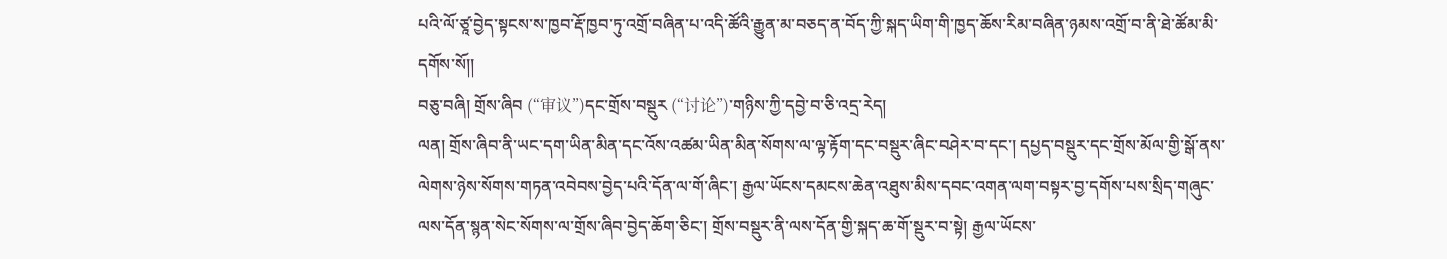པའི་ལོ་ཙཱ་བྱེད་སྟངས་ས་ཁྱབ་རྡོ་ཁྱབ་ཏུ་འགྲོ་བཞིན་པ་འདི་ཚོའི་རྒྱུན་མ་བཅད་ན་བོད་ཀྱི་སྐད་ཡིག་གི་ཁྱད་ཆོས་རིམ་བཞིན་ཉམས་འགྲོ་བ་ནི་ཐེ་ཚོམ་མི་དགོས་སོ།།
བཅུ་བཞི། གྲོས་ཞིབ (“审议”)དང་གྲོས་བསྡུར (“讨论”)་གཉིས་ཀྱི་དབྱེ་བ་ཅི་འདྲ་རེད།
ལན། གྲོས་ཞིབ་ནི་ཡང་དག་ཡིན་མིན་དང་འོས་འཚམ་ཡིན་མིན་སོགས་ལ་ལྟ་རྟོག་དང་བསྡུར་ཞིང་བཤེར་བ་དང་། དཔྱད་བསྡུར་དང་གྲོས་མོལ་གྱི་སྒོ་ནས་ལེགས་ཉེས་སོགས་གཏན་འབེབས་བྱེད་པའི་དོན་ལ་གོ་ཞིང་། རྒྱལ་ཡོངས་དམངས་ཆེན་འཐུས་མིས་དབང་འགན་ལག་བསྟར་བྱ་དགོས་པས་སྲིད་གཞུང་ལས་དོན་སྙན་སེང་སོགས་ལ་གྲོས་ཞིབ་བྱེད་ཆོག་ཅིང་། གྲོས་བསྡུར་ནི་ལས་དོན་གྱི་སྐད་ཆ་གོ་སྡུར་བ་སྟེ། རྒྱལ་ཡོངས་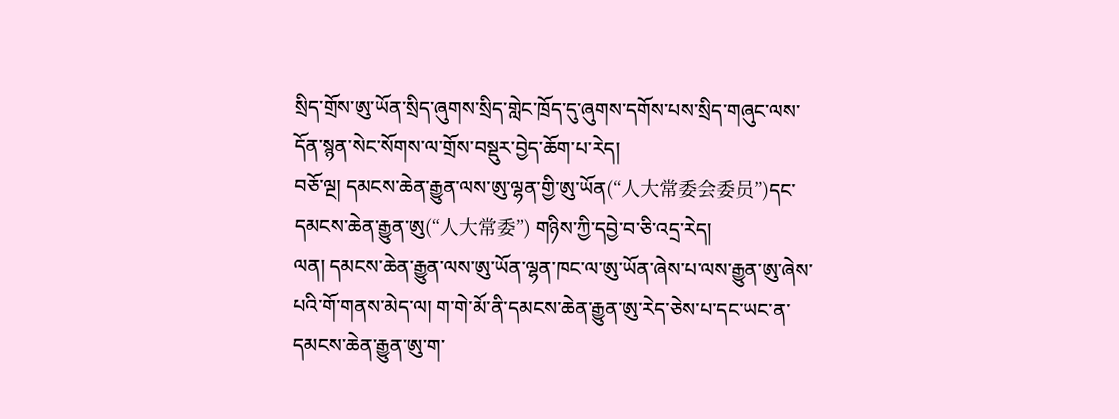སྲིད་གྲོས་ཨུ་ཡོན་སྲིད་ཞུགས་སྲིད་གླེང་ཁྲོད་དུ་ཞུགས་དགོས་པས་སྲིད་གཞུང་ལས་དོན་སྙན་སེང་སོགས་ལ་གྲོས་བསྡུར་བྱེད་ཆོག་པ་རེད།
བཅོ་ལྔ། དམངས་ཆེན་རྒྱུན་ལས་ཨུ་ལྷན་གྱི་ཨུ་ཡོན(“人大常委会委员”)དང་དམངས་ཆེན་རྒྱུན་ཨུ(“人大常委”) གཉིས་ཀྱི་དབྱེ་བ་ཅི་འདྲ་རེད།
ལན། དམངས་ཆེན་རྒྱུན་ལས་ཨུ་ཡོན་ལྷན་ཁང་ལ་ཨུ་ཡོན་ཞེས་པ་ལས་རྒྱུན་ཨུ་ཞེས་པའི་གོ་གནས་མེད་ལ། ག་གེ་མོ་ནི་དམངས་ཆེན་རྒྱུན་ཨུ་རེད་ཅེས་པ་དང་ཡང་ན་དམངས་ཆེན་རྒྱུན་ཨུ་ག་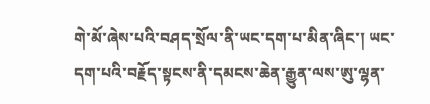གེ་མོ་ཞེས་པའི་བཤད་སྲོལ་ནི་ཡང་དག་པ་མིན་ཞིང་། ཡང་དག་པའི་བརྗོད་སྟངས་ནི་དམངས་ཆེན་རྒྱུན་ལས་ཨུ་ལྷན་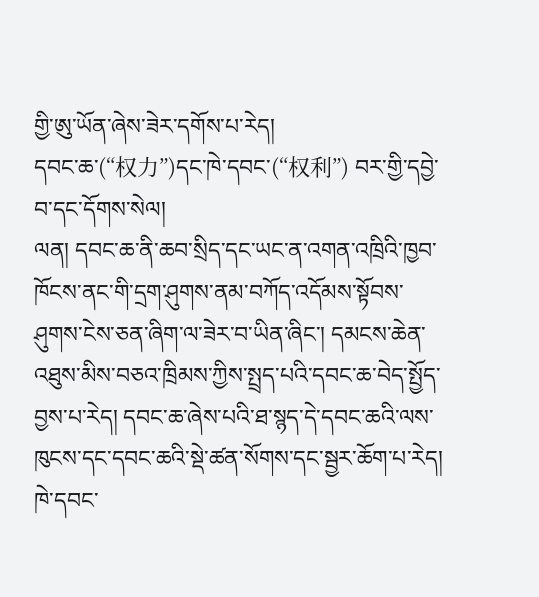གྱི་ཨུ་ཡོན་ཞེས་ཟེར་དགོས་པ་རེད།
དབང་ཆ་(“权力”)དང་ཁེ་དབང་(“权利”) བར་གྱི་དབྱེ་བ་དང་དོགས་སེལ།
ལན། དབང་ཆ་ནི་ཆབ་སྲིད་དང་ཡང་ན་འགན་འཁྲིའི་ཁྱབ་ཁོངས་ནང་གི་དྲག་ཤུགས་ནམ་བཀོད་འདོམས་སྟོབས་ཤུགས་ངེས་ཅན་ཞིག་ལ་ཟེར་བ་ཡིན་ཞིང་། དམངས་ཆེན་འཐུས་མིས་བཅའ་ཁྲིམས་ཀྱིས་སྤྲད་པའི་དབང་ཆ་བེད་སྤྱོད་བྱས་པ་རེད། དབང་ཆ་ཞེས་པའི་ཐ་སྙད་དེ་དབང་ཆའི་ལས་ཁུངས་དང་དབང་ཆའི་སྡེ་ཚན་སོགས་དང་སྦྱར་ཆོག་པ་རེད། ཁེ་དབང་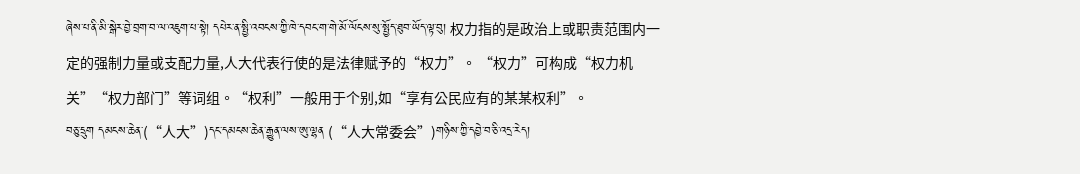ཞེས་པ་ནི་མི་སྒེར་བྱེ་བྲག་བ་ལ་འཇུག་པ་སྟེ། དཔེར་ན་སྤྱི་འབངས་ཀྱི་ཁེ་དབང་ག་གེ་མོ་ལོངས་སུ་སྤྱོད་ཐུབ་ཡོད་ལྟ་བུ། 权力指的是政治上或职责范围内一定的强制力量或支配力量,人大代表行使的是法律赋予的“权力”。 “权力”可构成“权力机关”“权力部门”等词组。“权利”一般用于个别,如“享有公民应有的某某权利”。
བཅུ་དྲུག དམངས་ཆེན་(“人大”)དང་དམངས་ཆེན་རྒྱུན་ལས་ཨུ་ལྷན (“人大常委会”)གཉིས་ཀྱི་དབྱེ་བ་ཅི་འདྲ་རེད།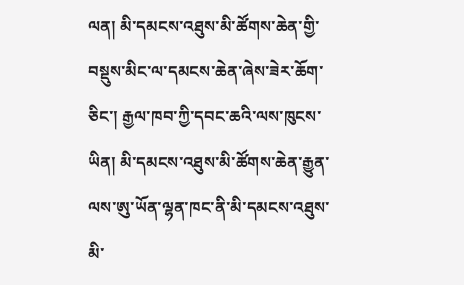ལན། མི་དམངས་འཐུས་མི་ཚོགས་ཆེན་གྱི་བསྡུས་མིང་ལ་དམངས་ཆེན་ཞེས་ཟེར་ཆོག་ཅིང་། རྒྱལ་ཁབ་ཀྱི་དབང་ཆའི་ལས་ཁུངས་ཡིན། མི་དམངས་འཐུས་མི་ཚོགས་ཆེན་རྒྱུན་ལས་ཨུ་ཡོན་ལྷན་ཁང་ནི་མི་དམངས་འཐུས་མི་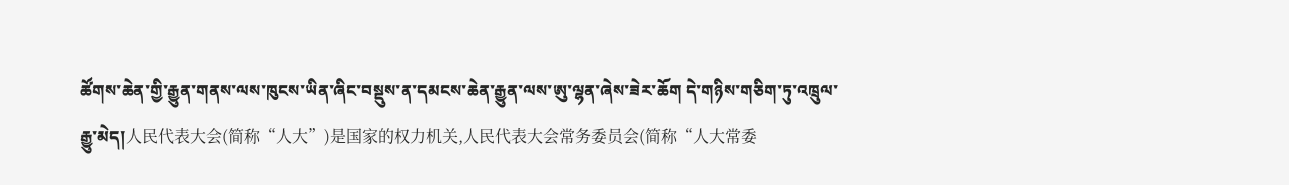ཚོགས་ཆེན་གྱི་རྒྱུན་གནས་ལས་ཁུངས་ཡིན་ཞིང་བསྡུས་ན་དམངས་ཆེན་རྒྱུན་ལས་ཨུ་ལྷན་ཞེས་ཟེར་ཆོག དེ་གཉིས་གཅིག་ཏུ་འཁྲུལ་རྒྱུ་མེད།人民代表大会(简称“人大”)是国家的权力机关,人民代表大会常务委员会(简称“人大常委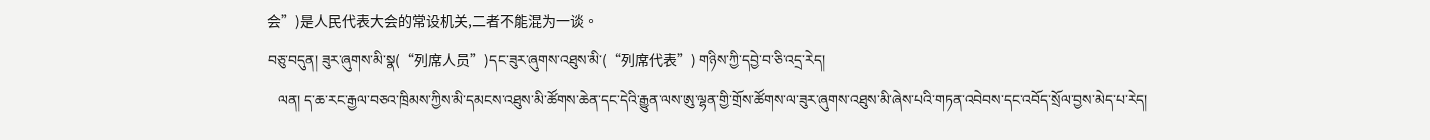会”)是人民代表大会的常设机关,二者不能混为一谈。
བཅུ་བདུན། ཟུར་ཞུགས་མི་སྣ(“列席人员”)དང་ཟུར་ཞུགས་འཐུས་མི་(“列席代表”) གཉིས་ཀྱི་དབྱེ་བ་ཅི་འདྲ་རེད།
   ལན། ད་ཆ་རང་རྒྱལ་བཅའ་ཁྲིམས་ཀྱིས་མི་དམངས་འཐུས་མི་ཚོགས་ཆེན་དང་དེའི་རྒྱུན་ལས་ཨུ་ལྷན་གྱི་གྲོས་ཚོགས་ལ་ཟུར་ཞུགས་འཐུས་མི་ཞེས་པའི་གཏན་འབེབས་དང་འབོད་སྲོལ་བྱས་མེད་པ་རེད།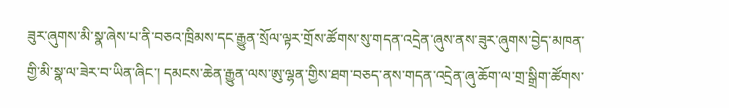ཟུར་ཞུགས་མི་སྣ་ཞེས་པ་ནི་བཅའ་ཁྲིམས་དང་རྒྱུན་སྲོལ་ལྟར་གྲོས་ཚོགས་སུ་གདན་འདྲེན་ཞུས་ནས་ཟུར་ཞུགས་བྱེད་མཁན་གྱི་མི་སྣ་ལ་ཟེར་བ་ཡིན་ཞིང་། དམངས་ཆེན་རྒྱུན་ལས་ཨུ་ལྷན་གྱིས་ཐག་བཅད་ནས་གདན་འདྲེན་ཞུ་ཆོག་ལ་གྲ་སྒྲིག་ཚོགས་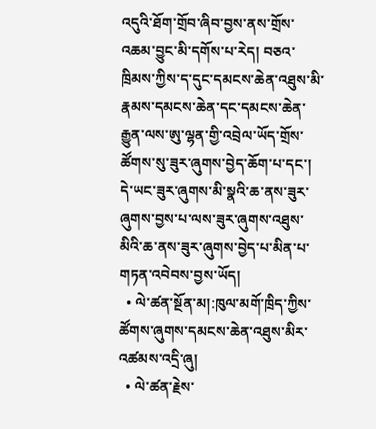འདུའི་ཐོག་གྲོབ་ཞིབ་བྱས་ནས་གྲོས་འཆམ་བྱུང་མི་དགོས་པ་རེད། བཅའ་ཁྲིམས་ཀྱིས་ད་དུང་དམངས་ཆེན་འཐུས་མི་རྣམས་དམངས་ཆེན་དང་དམངས་ཆེན་རྒྱུན་ལས་ཨུ་ལྷན་གྱི་འབྲེལ་ཡོད་གྲོས་ཚོགས་སུ་ཟུར་ཞུགས་བྱེད་ཆོག་པ་དང་། དེ་ཡང་ཟུར་ཞུགས་མི་སྣའི་ཆ་ནས་ཟུར་ཞུགས་བྱས་པ་ལས་ཟུར་ཞུགས་འཐུས་མིའི་ཆ་ནས་ཟུར་ཞུགས་བྱེད་པ་མིན་པ་གཏན་འབེབས་བྱས་ཡོད།
  • ལེ་ཚན་སྔོན་མ།:ཁུལ་མགོ་ཁྲིད་ཀྱིས་ཚོགས་ཞུགས་དམངས་ཆེན་འཐུས་མིར་འཚམས་འདྲི་ཞུ།
  • ལེ་ཚན་རྗེས་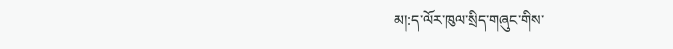མ།:ད་ལོར་ཁུལ་སྲིད་གཞུང་གིས་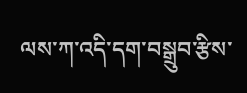ལས་ཀ་འདི་དག་བསྒྲུབ་རྩིས་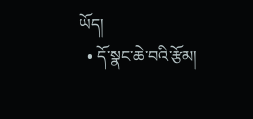ཡོད།
  • དོ་སྣང་ཆེ་བའི་རྩོམ།